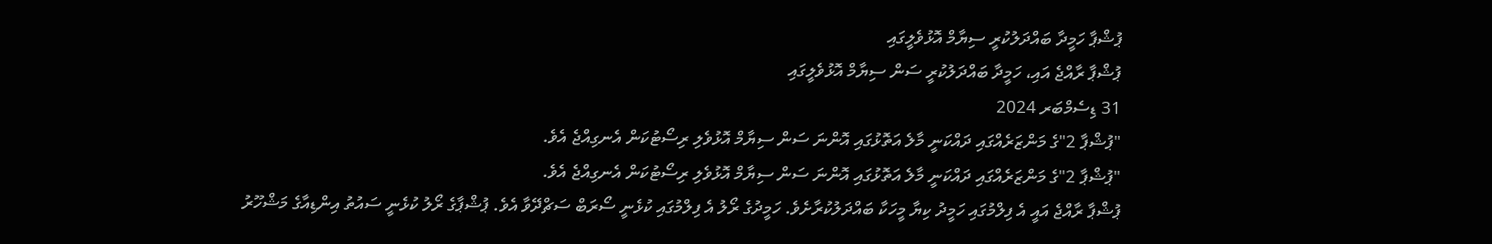ޕުޝްޕާ ހަމީދާ ބައްދަލުކުރީ ސިޔާމް އޮޅުވެލީގައި
ޕުޝްޕާ ރާއްޖެ އައި، ހަމީދާ ބައްދަލުކުރީ ސަން ސިޔާމް އޮޅުވެލީގައި
31 ޑިސެމްބަރ 2024
"ޕުޝްޕާ 2"ގެ މަންޒަރެއްގައި ދައްކަނީ މާލެ އަތޮޅުގައި އޮންނަ ސަން ސިޔާމް އޮޅުވެލި ރިސޯޓުކަން އެނގިއްޖެ އެވެ.
"ޕުޝްޕާ 2"ގެ މަންޒަރެއްގައި ދައްކަނީ މާލެ އަތޮޅުގައި އޮންނަ ސަން ސިޔާމް އޮޅުވެލި ރިސޯޓުކަން އެނގިއްޖެ އެވެ.
ޕުޝްޕާ ރާއްޖެ އައީ އެ ފިލްމުގައި ހަމީދު ކިޔާ މީހަކާ ބައްދަލުކުރާށެވެ. ހަމީދުގެ ރޯލު އެ ފިލްމުގައި ކުޅެނީ ސޯރަބް ސަޗްދޭވާ އެވެ. ޕުޝްޕާގެ ރޯލު ކުޅެނީ ސައުތު އިންޑިއާގެ މަޝްހޫރު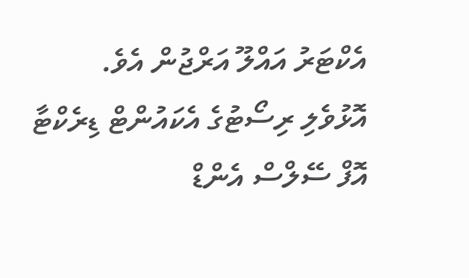އެކްޓަރު އައްލޫ އަރްޖުން އެވެ.
އޮޅުވެލި ރިސޯޓުގެ އެކައުންޓް ޑިރެކްޓާ އޮފް ސޭލްސް އެންޑް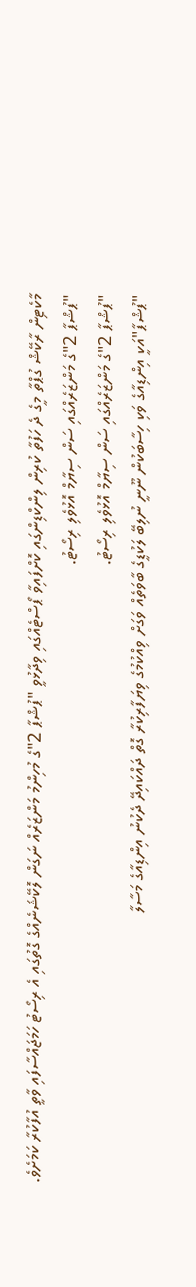މާކެޓިން ރާކޭޝް ގުޕްތާ މީގެ ދެ ހަފުތާ ކުރިން ލިންކްޑިންގައި ކޮށްފައިވާ ޕޯސްޓެއްގައި ވިދާޅުވީ "ޕުޝްޕާ 2"ގެ މުހިންމު މަންޒަރެއް ނަގަން ލޮކޭޝަނެއްގެ ގޮތުގައި އެ ރިސޯޓު ހަމަޖައްސާފައި ވާތީ އުފާކުރާ ކަމަށެވެ.
"ޕުޝްޕާ 2"ގެ މަންޒަރެއްގައި ސަން ސިޔާމް އޮޅުވެލި ރިސޯޓު.
"ޕުޝްޕާ 2"ގެ މަންޒަރެއްގައި ސަން ސިޔާމް އޮޅުވެލި ރިސޯޓު.
"ޕުޝްޕާ"އަކީ އިންޑިއާގެ ވަކި ހިސާބަކުން ނޫނީ ނުލިބޭ ލަކުޑީގެ ބާވަތެއް ވަގަށް ވިއްކުމުގެ ވިޔަފާރިކުރާ ގޮތް ދައްކައިދޭ ދެކުނު އިންޑިއާގެ މަސާލާ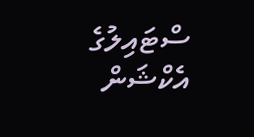ސްޓައިލުގެ އެކްޝަން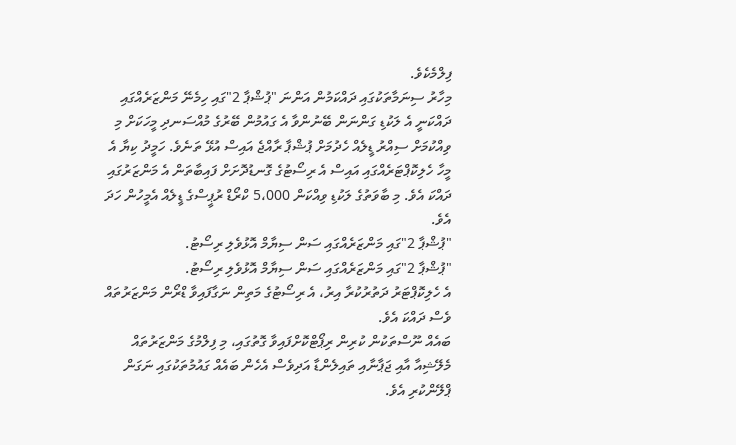ފިލްމެކެވެ.
މިހާރު ސިނަމާތަކުގައި ދައްކަމުން އަންނަ "ޕުޝްޕާ 2"ގައި ހިމެނޭ މަންޒަރެއްގައި ދައްކަނީ އެ ލަކުޑި ގަންނަން ބޭނުންވާ އެ ގައުމުން ބޭރުގެ މުއްސަނދި މީހަކަށް މި ވިއްކުމަށް ސިއްރު ޑީލެއް ހެދުމަށް ޕުޝްޕާ ރާއްޖެ އައިސް އުޅޭ ތަނެވެ. ހަމީދު ކިޔާ އެ މީހާ ހެލިކޮޕްޓަރެއްގައި އައިސް އެ ރިސޯޓުގެ ގޮނޑުދޮށަށް ފައިބާތަން އެ މަންޒަރުގައި ދައްކަ އެވެ. މި ބާވަތުގެ ލަކުޑި ވިއްކަން 5،000 ކްރޯޑް ރުޕީސްގެ ޑީލެއް އެމީހުން ހަދަ އެވެ.
"ޕުޝްޕާ 2"ގައި މަންޒަރެއްގައި ސަން ސިޔާމް އޮޅުވެލި ރިސޯޓު.
"ޕުޝްޕާ 2"ގައި މަންޒަރެއްގައި ސަން ސިޔާމް އޮޅުވެލި ރިސޯޓު.
އެ ހެލިކޮޕްޓަރު ދަތުރުކުރާ އިރު، އެ ރިސޯޓުގެ މަތިން ނަގާފައިވާ ޑްރޯން މަންޒަރުތައް ވެސް ދައްކަ އެވެ.
ބައެއް ނޫސްތަކުން ކުރިން ރިޕޯޓްކޮށްފައިވާ ގޮތުގައި، މި ފިލްމުގެ މަންޒަރުތައް މެލޭޝިއާ އާއި ޖަޕާނާއި ތައިލެންޑާ އަދިވެސް އެހެން ބައެއް ގައުމުތަކުގައި ނަގަން ޕްލޭންކުރި އެވެ.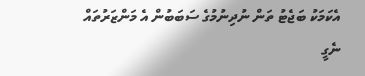އެކަމަކު ބަޖެޓު ތަން ނުދިނުމުގެ ސަބަބުން އެ މަންޒަރުތައް ނެގީ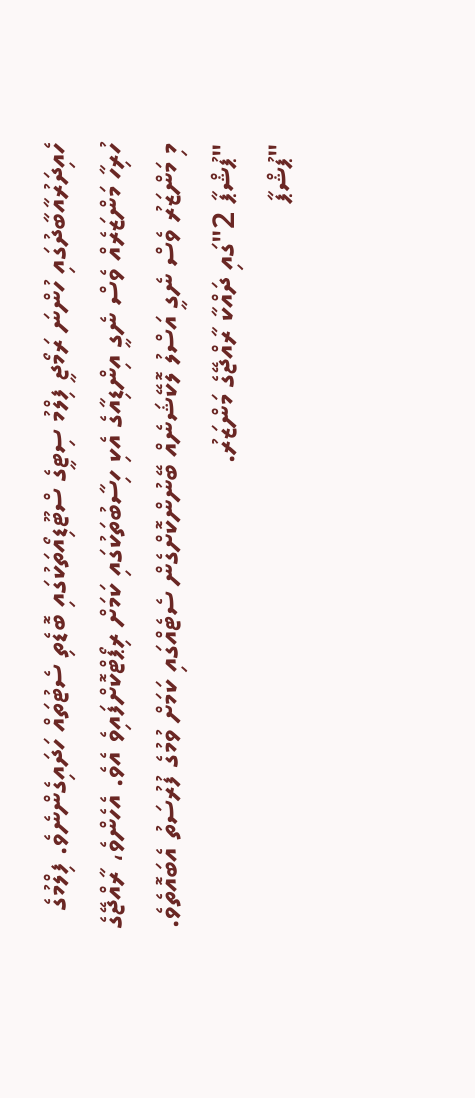ހެއިދަރުއާބާދުގައި ހުންނަ ރަމޯޖީ ފިލްމު ސިޓީގެ ސްޓޫޑިއޯތަކުގައި ބޮޑެތި ސެޓުތައް ހަދައިގެންނެވެ. ފިލްމުގެ ހުރިހާ މަންޒަރެއް ވެސް ނެގީ އިންޑިއާގެ އެކި ހިސާބުތަކުގައި ކަމަށް ރިޕޯޓްކޮށްފައިވެ އެވެ. އެހެންވެ، ރާއްޖޭގެ މި މަންޒަރު ވެސް ނެގީ އަސްލު ލޮކޭޝަނެއް ބޭނުންކޮށްގެން ސެޓެއްގައި ކަމަށް ވުމުގެ ފުރުސަތު އެބައޮތެވެ.
"ޕުޝްޕާ 2"ގައި ދައްކާ ރާއްޖޭގެ މަންޒަރު.
"ޕުޝްޕާ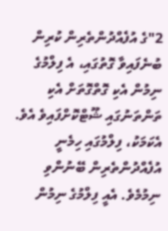2"ގެ އުފެއްދުންތެރިން ކުރިން ބުނެފައިވާ ގޮތުގައި، އެ ފިލްމުގެ ނިމުން އެކި ގޮތްގޮތަށް އެކި ތަންތަނުގައި ޝޫޓްކޮށްފައިވެ އެވެ. އެކަމަކު، ފިލްމުގައި ހިމެނީ އުފެއްދުންތެރިން ބޭނުންވި ނިމުމެވެ. އެއީ ފިލްމުގެ ނިމުން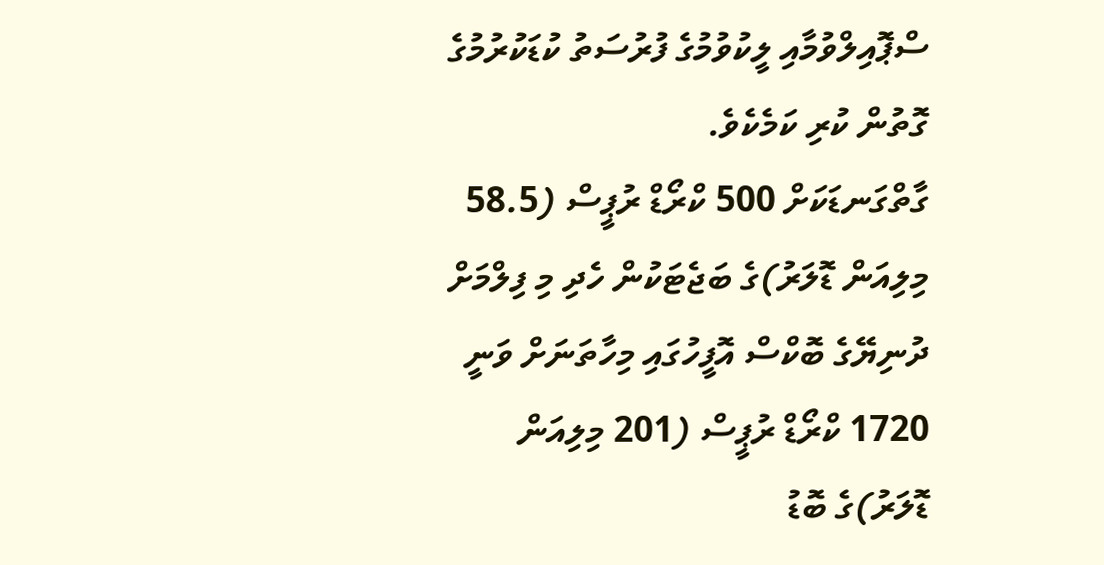ސްޕޮއިލްވުމާއި ލީކުވުމުގެ ފުރުސަތު ކުޑަކުރުމުގެ ގޮތުން ކުރި ކަމެކެވެ.
ގާތްގަނޑަކަށް 500 ކްރޯޑް ރުޕީސް (58.5 މިލިއަން ޑޮލަރު)ގެ ބަޖެޓަކުން ހެދި މި ފިލްމަށް ދުނިޔޭގެ ބޮކްސް އޮފީހުގައި މިހާތަނަށް ވަނީ 1720 ކްރޯޑް ރުޕީސް (201 މިލިއަން ޑޮލަރު)ގެ ބޮޑު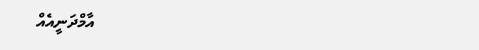އާމްދަނީއެއް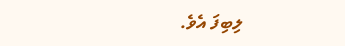ލިބިފަ އެވެ.